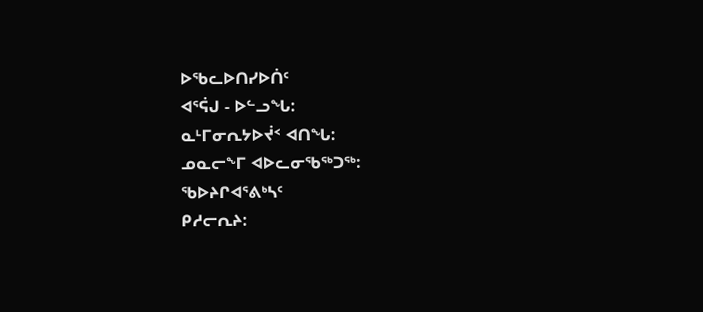ᐅᖃᓚᐅᑎᓯᐅᑏᑦ
ᐊᕐᕌᒍ - ᐅᓪᓗᖓ:
ᓇᒻᒥᓂᕆᔭᐅᔫᑉ ᐊᑎᖓ:
ᓄᓇᓕᖕᒥ ᐊᐅᓚᓂᖃᖅᑐᖅ:
ᖃᐅᔨᒋᐊᕐᕕᒃᓴᑦ
ᑭᓱᓕᕆᔨ: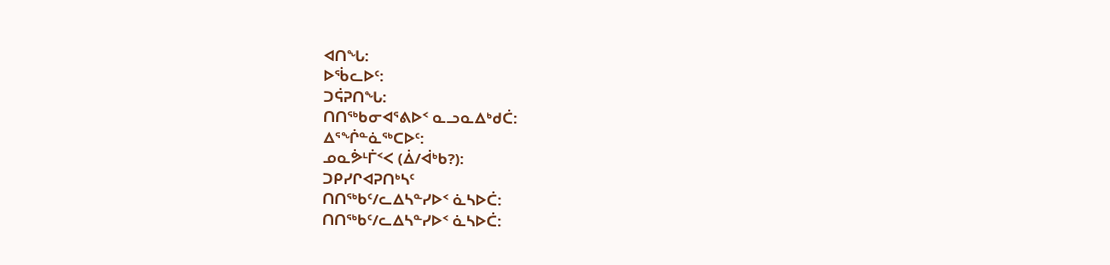ᐊᑎᖓ:
ᐅᖄᓚᐅᑦ:
ᑐᕌᕈᑎᖓ:
ᑎᑎᖅᑲᓂᐊᕐᕕᐅᑉ ᓇᓗᓇᐃᒃᑯᑖ:
ᐃᕐᖐᓐᓈᖅᑕᐅᑦ:
ᓄᓇᕘᒻᒦᑉᐸ (ᐄ/ᐋᒃᑲ?):
ᑐᑭᓯᒋᐊᕈᑎᒃᓴᑦ
ᑎᑎᖅᑲᑦ/ᓚᐃᓴᓐᓯᐅᑉ ᓈᓴᐅᑖ:
ᑎᑎᖅᑲᑦ/ᓚᐃᓴᓐᓯᐅᑉ ᓈᓴᐅᑖ: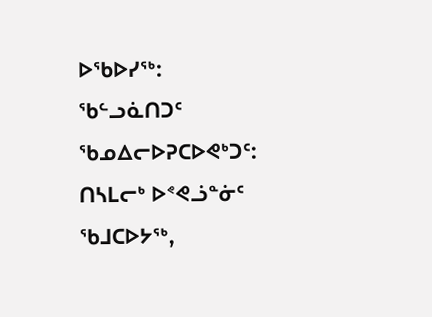ᐅᖃᐅᓯᖅ:
ᖃᓪᓗᓈᑎᑐᑦ
ᖃᓄᐃᓕᐅᕈᑕᐅᕙᒃᑐᑦ:
ᑎᓴᒪᓕᒃ ᐅᕝᕙᓘᓐᓃᑦ ᖃᒧᑕᐅᔭᖅ,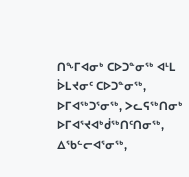ᑎᖕᒥᐊᓂᒃ ᑕᐅᑐᓐᓂᖅ ᐊᒻᒪ ᐆᒪᔪᓂᑦ ᑕᐅᑐᓐᓂᖅ, ᐅᒥᐊᖅᑐᕐᓂᖅ, ᐳᓚᕋᖅᑎᓂᒃ ᐅᒥᐊᕐᔪᐊᒃᑰᖅᑎᑦᑎᓂᖅ, ᐃᖃᓪᓕᐊᕐᓂᖅ,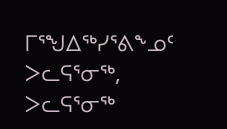ᒥᕐᖑᐃᖅᓯᕐᕕᖕᓄᑦ ᐳᓚᕋᕐᓂᖅ, ᐳᓚᕋᕐᓂᖅ